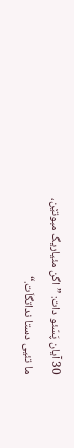30 آیان پَسّئو دات: ”اگن مئیاریگ مبوتێن، ما تئیی دستا نداتگاَت.“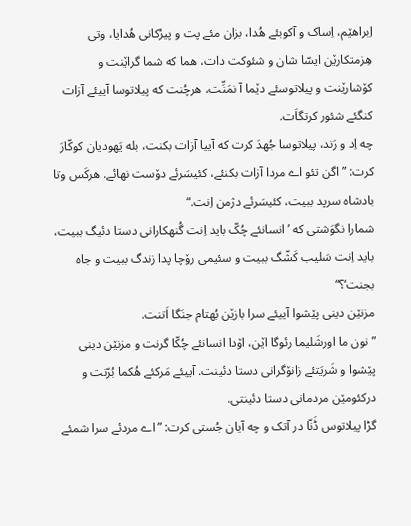اِبراهێم، اِساک و آکوبئے هُدا، بزان مئے پت و پیرُکانی هُدایا، وتی هِزمتکارێن ایسّا شان و شئوکت دات، هما که شما گراێنت و کۆشارێنت و پیلاتوسئے دێما آ نمَنِّت، هرچُنت که پیلاتوسا آییئے آزات کنگئے شئور کرتگاَت.
چه اِد و رَند، پیلاتوسا جُهدَ کرت که آییا آزات بکنت، بله یَهودیان کوکّارَ کرت: ”اگن تئو اے مردا آزات بکنئے، کئیسَرئے دۆست نهائے. هرکَس وتا بادشاه سرپد ببیت، کئیسَرئے دژمن اِنت.“
شمارا نگوَشتی که ’انسانئے چُکّ باید اِنت گُنهکارانی دستا دئیگ ببیت، باید اِنت سَلیب کَشّگ ببیت و سئیمی رۆچا پدا زندگ ببیت و جاه بجنت‘؟“
مزنێن دینی پێشوا آییئے سرا بازێن بُهتام جنَگا اَتنت.
”نون ما اورشَلیما رئوگا اێن، اۆدا انسانئے چُکّا گرنت و مزنێن دینی پێشوا و شَریَتئے زانۆگرانی دستا دئینت. آییئے مَرکئے هُکما بُرّنت و درکئومێن مردمانی دستا دئینتی.
گڑا پیلاتوس ڈَنّا در آتک و چه آیان جُستی کرت: ”اے مردئے سرا شمئے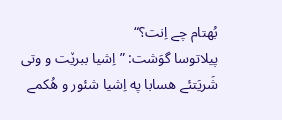بُهتام چے اِنت؟“
پیلاتوسا گوَشت: ”اِشیا ببرێت و وتی شَریَتئے هسابا په اِشیا شئور و هُکمے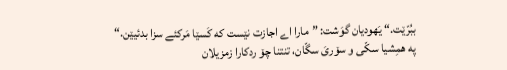ببُرّێت.“ یَهودیان گوَشت: ”مارا اے اجازت نێست که کَسێا مَرکئے سزا بدئیێن.“
په همِشیا سکّی و سۆریَ سگّان، تنتنا چۆ ردکارا زمزیلان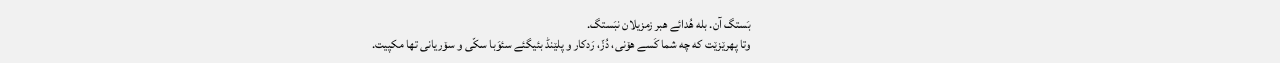بَستگ آن. بله هُدائے هبر زمزیلان نبَستگ.
وتا پهرێزێت که چه شما کَسے هۆنی، دُزّ، رَدکار و پلێنڈ بئیگئے سئوَبا سکّی و سۆریانی تها مکپیت.